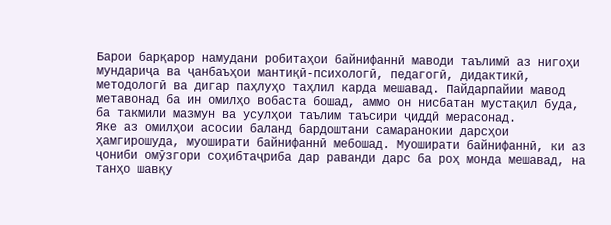Барои барқарор намудани робитаҳои байнифаннӣ маводи таълимӣ аз нигоҳи мундариҷа ва ҷанбаъҳои мантиқӣ-психологӣ, педагогӣ, дидактикӣ, методологӣ ва дигар паҳлуҳо таҳлил карда мешавад. Пайдарпайии мавод метавонад ба ин омилҳо вобаста бошад, аммо он нисбатан мустақил буда, ба такмили мазмун ва усулҳои таълим таъсири ҷиддӣ мерасонад.
Яке аз омилҳои асосии баланд бардоштани самаранокии дарсҳои ҳамгирошуда, муоширати байнифаннӣ мебошад. Муоширати байнифаннӣ, ки аз ҷониби омӯзгори соҳибтаҷриба дар раванди дарс ба роҳ монда мешавад, на танҳо шавқу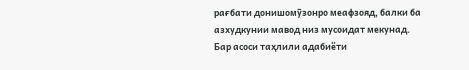рағбати донишомӯзонро меафзояд, балки ба азхудкунии мавод низ мусоидат мекунад.
Бар асоси таҳлили адабиёти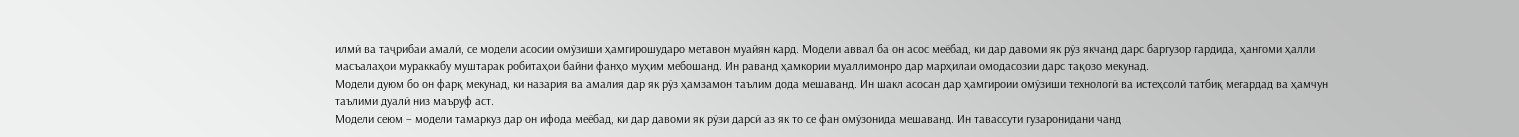илмӣ ва таҷрибаи амалӣ, се модели асосии омӯзиши ҳамгирошударо метавон муайян кард. Модели аввал ба он асос меёбад, ки дар давоми як рӯз якчанд дарс баргузор гардида, ҳангоми ҳалли масъалаҳои мураккабу муштарак робитаҳои байни фанҳо муҳим мебошанд. Ин раванд ҳамкории муаллимонро дар марҳилаи омодасозии дарс тақозо мекунад.
Модели дуюм бо он фарқ мекунад, ки назария ва амалия дар як рӯз ҳамзамон таълим дода мешаванд. Ин шакл асосан дар ҳамгироии омӯзиши технологӣ ва истеҳсолӣ татбиқ мегардад ва ҳамчун таълими дуалӣ низ маъруф аст.
Модели сеюм – модели тамаркуз дар он ифода меёбад, ки дар давоми як рӯзи дарсӣ аз як то се фан омӯзонида мешаванд. Ин тавассути гузаронидани чанд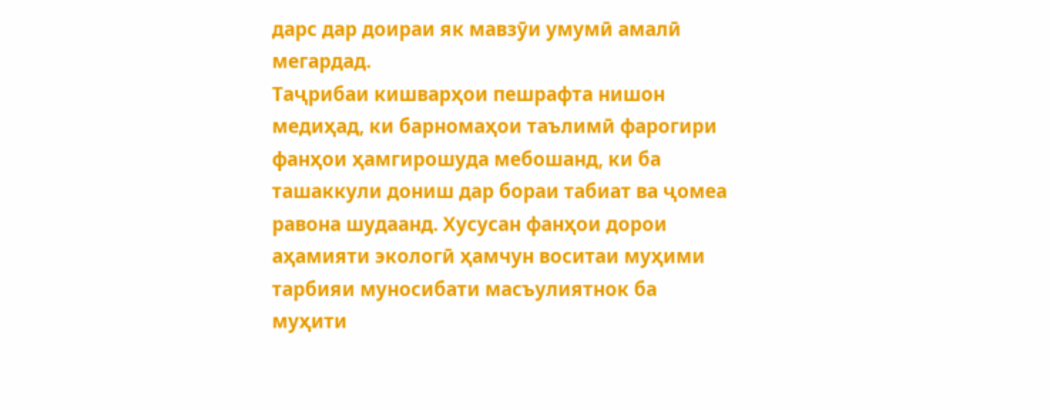дарс дар доираи як мавзӯи умумӣ амалӣ мегардад.
Таҷрибаи кишварҳои пешрафта нишон медиҳад, ки барномаҳои таълимӣ фарогири фанҳои ҳамгирошуда мебошанд, ки ба ташаккули дониш дар бораи табиат ва ҷомеа равона шудаанд. Хусусан фанҳои дорои аҳамияти экологӣ ҳамчун воситаи муҳими тарбияи муносибати масъулиятнок ба муҳити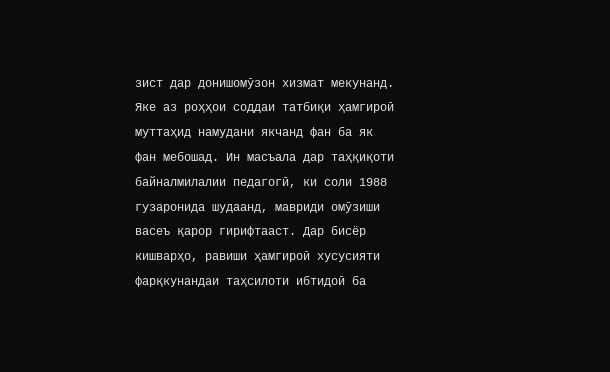зист дар донишомӯзон хизмат мекунанд.
Яке аз роҳҳои соддаи татбиқи ҳамгироӣ муттаҳид намудани якчанд фан ба як фан мебошад. Ин масъала дар таҳқиқоти байналмилалии педагогӣ, ки соли 1988 гузаронида шудаанд, мавриди омӯзиши васеъ қарор гирифтааст. Дар бисёр кишварҳо, равиши ҳамгироӣ хусусияти фарқкунандаи таҳсилоти ибтидоӣ ба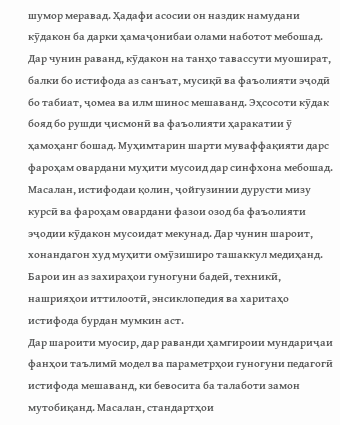шумор меравад. Ҳадафи асосии он наздик намудани кӯдакон ба дарки ҳамаҷонибаи олами наботот мебошад.
Дар чунин раванд, кӯдакон на танҳо тавассути муошират, балки бо истифода аз санъат, мусиқӣ ва фаъолияти эҷодӣ бо табиат, ҷомеа ва илм шинос мешаванд. Эҳсосоти кӯдак бояд бо рушди ҷисмонӣ ва фаъолияти ҳаракатии ӯ ҳамоҳанг бошад. Муҳимтарин шарти муваффақияти дарс фароҳам овардани муҳити мусоид дар синфхона мебошад. Масалан, истифодаи қолин, ҷойгузинии дурусти мизу курсӣ ва фароҳам овардани фазои озод ба фаъолияти эҷодии кӯдакон мусоидат мекунад. Дар чунин шароит, хонандагон худ муҳити омӯзиширо ташаккул медиҳанд. Барои ин аз захираҳои гуногуни бадеӣ, техникӣ, нашрияҳои иттилоотӣ, энсиклопедия ва харитаҳо истифода бурдан мумкин аст.
Дар шароити муосир, дар раванди ҳамгироии мундариҷаи фанҳои таълимӣ модел ва параметрҳои гуногуни педагогӣ истифода мешаванд, ки бевосита ба талаботи замон мутобиқанд. Масалан, стандартҳои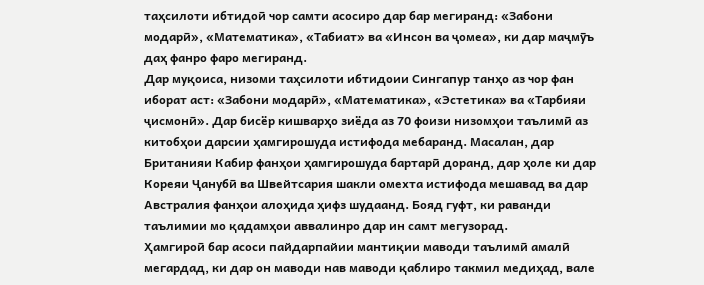таҳсилоти ибтидоӣ чор самти асосиро дар бар мегиранд: «Забони модарӣ», «Математика», «Табиат» ва «Инсон ва ҷомеа», ки дар маҷмӯъ даҳ фанро фаро мегиранд.
Дар муқоиса, низоми таҳсилоти ибтидоии Сингапур танҳо аз чор фан иборат аст: «Забони модарӣ», «Математика», «Эстетика» ва «Тарбияи ҷисмонӣ». Дар бисёр кишварҳо зиёда аз 70 фоизи низомҳои таълимӣ аз китобҳои дарсии ҳамгирошуда истифода мебаранд. Масалан, дар Британияи Кабир фанҳои ҳамгирошуда бартарӣ доранд, дар ҳоле ки дар Кореяи Ҷанубӣ ва Швейтсария шакли омехта истифода мешавад ва дар Австралия фанҳои алоҳида ҳифз шудаанд. Бояд гуфт, ки раванди таълимии мо қадамҳои аввалинро дар ин самт мегузорад.
Ҳамгироӣ бар асоси пайдарпайии мантиқии маводи таълимӣ амалӣ мегардад, ки дар он маводи нав маводи қаблиро такмил медиҳад, вале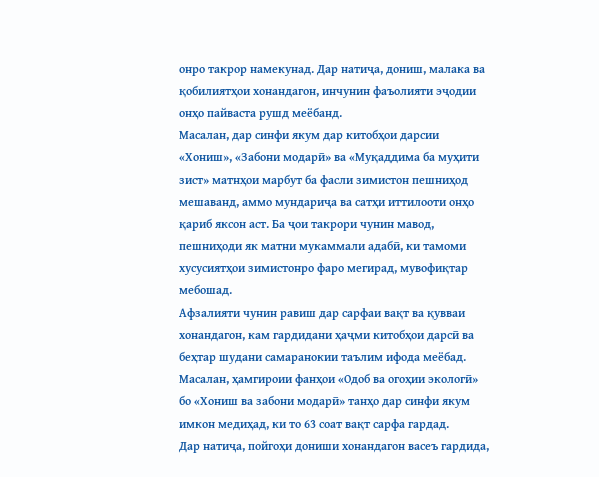онро такрор намекунад. Дар натиҷа, дониш, малака ва қобилиятҳои хонандагон, инчунин фаъолияти эҷодии онҳо пайваста рушд меёбанд.
Масалан, дар синфи якум дар китобҳои дарсии «Хониш», «Забони модарӣ» ва «Муқаддима ба муҳити зист» матнҳои марбут ба фасли зимистон пешниҳод мешаванд, аммо мундариҷа ва сатҳи иттилооти онҳо қариб яксон аст. Ба ҷои такрори чунин мавод, пешниҳоди як матни мукаммали адабӣ, ки тамоми хусусиятҳои зимистонро фаро мегирад, мувофиқтар мебошад.
Афзалияти чунин равиш дар сарфаи вақт ва қувваи хонандагон, кам гардидани ҳаҷми китобҳои дарсӣ ва беҳтар шудани самаранокии таълим ифода меёбад. Масалан, ҳамгироии фанҳои «Одоб ва огоҳии экологӣ» бо «Хониш ва забони модарӣ» танҳо дар синфи якум имкон медиҳад, ки то 63 соат вақт сарфа гардад.
Дар натиҷа, пойгоҳи дониши хонандагон васеъ гардида,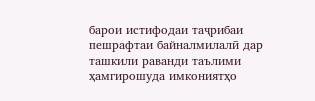барои истифодаи таҷрибаи пешрафтаи байналмилалӣ дар ташкили раванди таълими ҳамгирошуда имкониятҳо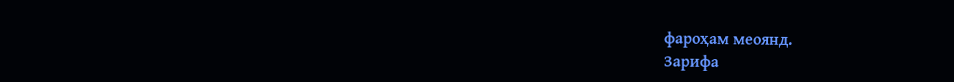фароҳам меоянд.
Зарифа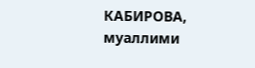КАБИРОВА,
муаллими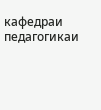кафедраи педагогикаи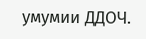умумии ДДОЧ.